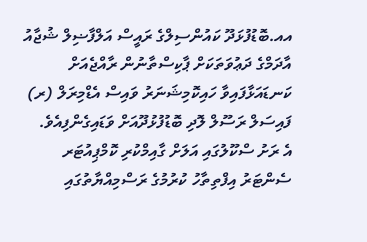އއ.ބޮޑުފުޅަދޫ ކައުންސިލްގެ ރައީސް އަލްފާޟިލް ޝުޖާއު އާދަމްގެ ދަޢުވަތަކަށް ޕާކިސްތާނުން ރާއްޖެއަށް ކަނޑައަޅާފައިވާ ހައިކޮމިޝަނަރު ވައިސް އެޑްމިރަލް (ރ) ފައިސަލް ރަސޫލް ލޮދި ބޮޑުފުޅުދޫއަށް ވަޑައިގެންފިއެވެ.
އެ ރަށު ސްކޫލުގައި އަލަށް ގާއިމްކުރި ކޮމްޕިއުޓަރ ސެންޓަރު އިފްތިތާހު ކުރުމުގެ ރަސްމިއްޔާތުގައި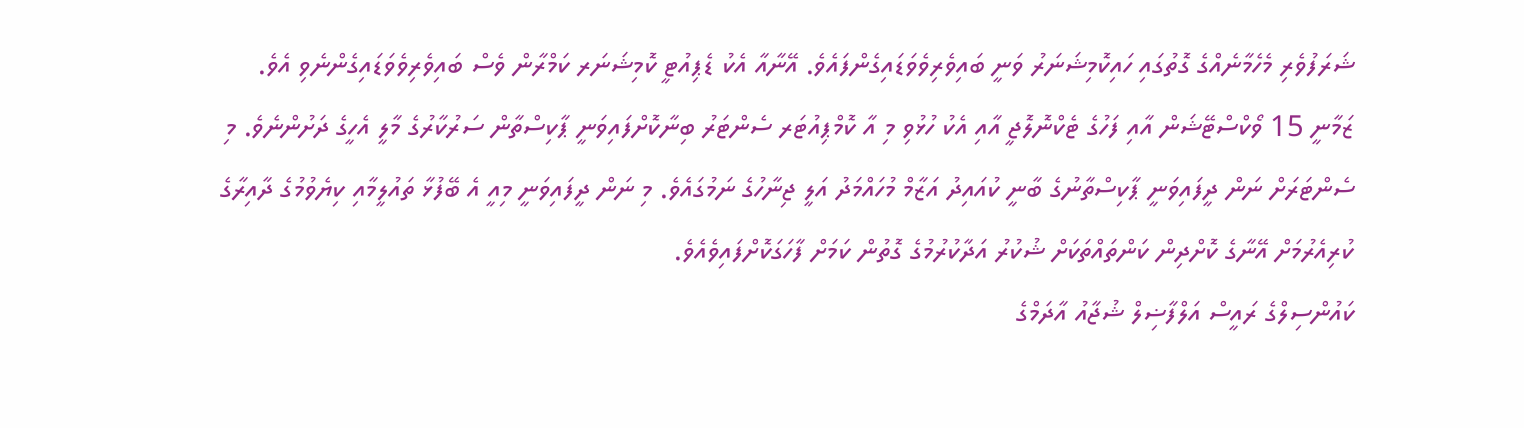ޝަރަފުވެރި މެހެމާނެއްގެ ގޮތުގައި ހައިކޮމިޝަނަރު ވަނީ ބައިވެރިވެވަޑައިގެންފައެވެ. އޭނާއާ އެކު ޑެޕިއުޓީ ކޮމިޝަނަރ ކަމްރާން ވެސް ބައިވެރިވެވަޑައިގެންނެވި އެވެ.
ޒަމާނީ 15 ވޯކްސްޓޭޝަން އާއި ފަހުގެ ޓެކްނޮލޮޖީ އާއި އެކު ހުޅުވި މި އާ ކޮމްޕިއުޓަރ ސެންޓަރު ބިނާކޮށްފައިވަނީ ޕާކިސްތާން ސަރުކާރުގެ މާލީ އެހީގެ ދަށުންނެވެ. މި ސެންޓަރަށް ނަން ދީފައިވަނީ ޕާކިސްތާނުގެ ބާނީ ކުއައިދު އަޒާމް މުހައްމަދު އަލީ ޖިނާހުގެ ނަމުގައެވެ. މި ނަން ދީފައިވަނީ މިއީ އެ ބޭފުޅާ ތައުލީމާއި ކިޔެވުމުގެ ދާއިރާގެ ކުރިއެރުމަށް އޭނާގެ ކޮށްދިން ކަންތައްތަކަށް ޝުކުރު އަދާކުރުމުގެ ގޮތުން ކަމަށް ފާހަގަކޮށްފައިވެއެވެ.
ކައުންސިލްގެ ރައީސް އަލްފާޟިލް ޝުޖާއު އާދަމްގެ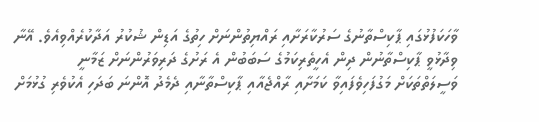ވާހަކަފުޅުގައި ޕާކިސްތާނުގެ ސަރުކާރަށާއި ރައްޔިތުންނަށް ހިތުގެ އަޑިން ޝުކުރު އަދާކުރެއްވިއެވެ. އޭނާ ވިދާޅުވީ ޕާކިސްތާނުން ދިން އެހީތެރިކަމުގެ ސަބަބުން އެ ރަށުގެ ދަރިވަރުންނަށް ޒަމާނީ ވަސީލަތްތަކަށް މަގުފަހިވެފައިވާ ކަމަށާއި ރާއްޖެއާއި ޕާކިސްތާނާއި ދެމެދު އޮންނަ ބަދަހި އެކުވެރި ގުޅުމަށް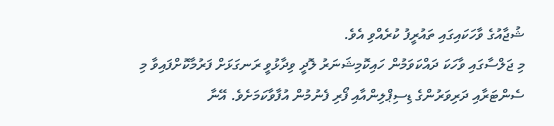ޝުޖާއުގެ ވާހަކައިގައި ތައުރީފު ކުރެއްވި އެވެ.
މި ޖަލްސާގައި ވާހަކަ ދައްކަވަމުން ހައިކޮމިޝަނަރު ލޮދީ ވިދާޅުވީ ރަނގަޅަށް ފަރުމާކޮށްފައިވާ މި ސެންޓަރާއި ދަރިވަރުންގެ ޑިސިޕްލިންއާއި ފޯރި ފެނުމުން އުފާވާކަމަށެވެ. އޭނާ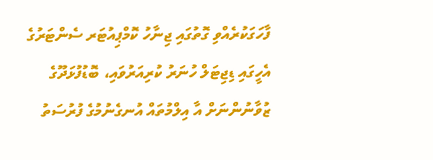ފާހަގަކުރެއްވި ގޮތުގައި ޖިނާހު ކޮމްޕިއުޓަރ ސެންޓަރުގެ އެހީގައި ޑިޖިޓަލް ހުނަރު ކުރިއަރުވައި، ބޮޑުފުޅަދޫގެ ޒުވާނުންނަށް އާ އިލްމުތައް އުނގެނުމުގެ ފުރުސަތު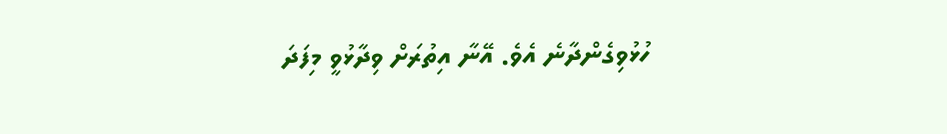ހުޅުވިގެންދާނެ އެވެ. އޭނާ އިތުރަށް ވިދާޅުވީ މިފަދަ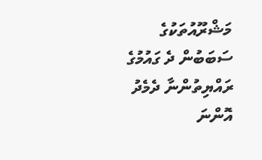މަޝްރޫއުތަކުގެ ސަބަބުން ދެ ގައުމުގެ ރައްޔިތުންނާ ދެމެދު އޮންނަ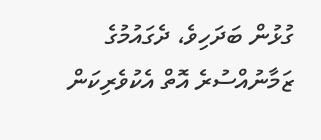ގުޅުން ބަދަހިވެ، ދެގައުމުގެ ޒަމާނުއްސުރެ އޮތް އެކުވެރިކަން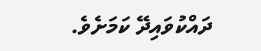ދައްކުވައިދޭ ކަމަށެވެ.